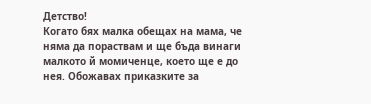Детство!
Когато бях малка обещах на мама, че няма да пораствам и ще бъда винаги малкото й момиченце, което ще е до нея. Обожавах приказките за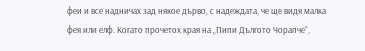феи и все надничах зад някое дърво, с надеждата, че ще видя малка фея или елф. Когато прочетох края на „Пипи Дългото Чорапче”,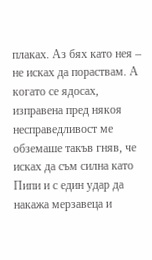плаках. Аз бях като нея – не исках да пораствам. А когато се ядосах, изправена пред някоя несправедливост ме обземаше такъв гняв, че исках да съм силна като Пипи и с един удар да накажа мерзавеца и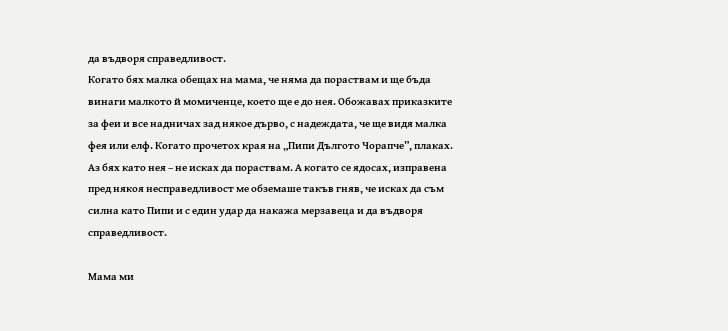да въдворя справедливост.
Когато бях малка обещах на мама, че няма да пораствам и ще бъда винаги малкото й момиченце, което ще е до нея. Обожавах приказките за феи и все надничах зад някое дърво, с надеждата, че ще видя малка фея или елф. Когато прочетох края на „Пипи Дългото Чорапче”, плаках. Аз бях като нея – не исках да пораствам. А когато се ядосах, изправена пред някоя несправедливост ме обземаше такъв гняв, че исках да съм силна като Пипи и с един удар да накажа мерзавеца и да въдворя справедливост.

Мама ми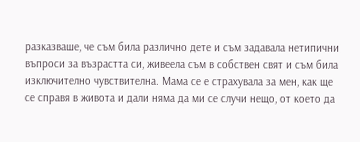разказваше, че съм била различно дете и съм задавала нетипични въпроси за възрастта си, живеела съм в собствен свят и съм била изключително чувствителна. Мама се е страхувала за мен, как ще се справя в живота и дали няма да ми се случи нещо, от което да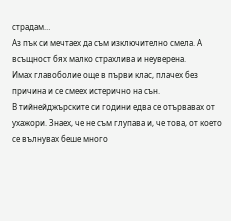страдам…
Аз пък си мечтаех да съм изключително смела. А всъщност бях малко страхлива и неуверена.
Имах главоболие още в първи клас, плачех без причина и се смеех истерично на сън.
В тийнейджърските си години едва се отървавах от ухажори. Знаех, че не съм глупава и, че това, от което се вълнувах беше много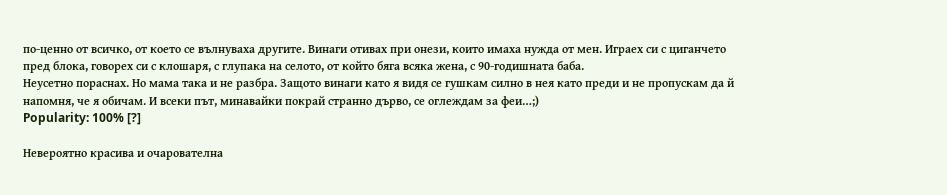по-ценно от всичко, от което се вълнуваха другите. Винаги отивах при онези, които имаха нужда от мен. Играех си с циганчето пред блока, говорех си с клошаря, с глупака на селото, от който бяга всяка жена, с 90-годишната баба.
Неусетно пораснах. Но мама така и не разбра. Защото винаги като я видя се гушкам силно в нея като преди и не пропускам да й напомня, че я обичам. И всеки път, минавайки покрай странно дърво, се оглеждам за феи…;)
Popularity: 100% [?]

Невероятно красива и очарователна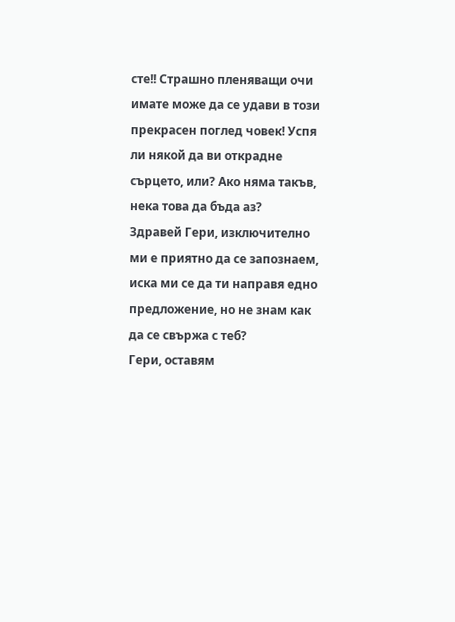сте!! Страшно пленяващи очи имате може да се удави в този прекрасен поглед човек! Успя ли някой да ви открадне сърцето, или? Ако няма такъв, нека това да бъда аз?
Здравей Гери, изключително ми е приятно да се запознаем, иска ми се да ти направя едно предложение, но не знам как да се свържа с теб?
Гери, оставям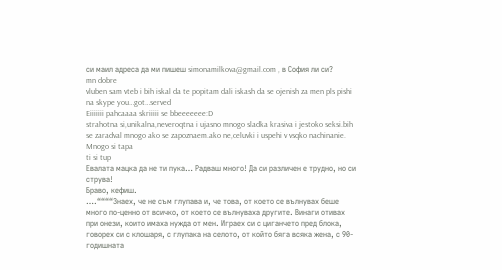си маил адреса да ми пишеш simonamilkova@gmail.com , в София ли си?
mn dobre
vluben sam vteb i bih iskal da te popitam dali iskash da se ojenish za men pls pishi na skype you…got…served
Eiiiiiii pahcaaaa skriiiii se bbeeeeeee:D
strahotna si,unikalna,neveroqtna i ujasno mnogo sladka krasiva i jestoko seksi.bih se zaradval mnogo ako se zapoznaem.ako ne,celuvki i uspehi v vsqko nachinanie.
Mnogo si tapa
ti si tup
Евалата мацка да не ти пука… Радваш много! Да си различен е трудно, но си струва!
Браво, кефиш.
….““““Знаех, че не съм глупава и, че това, от което се вълнувах беше много по-ценно от всичко, от което се вълнуваха другите. Винаги отивах при онези, които имаха нужда от мен. Играех си с циганчето пред блока, говорех си с клошаря, с глупака на селото, от който бяга всяка жена, с 90-годишната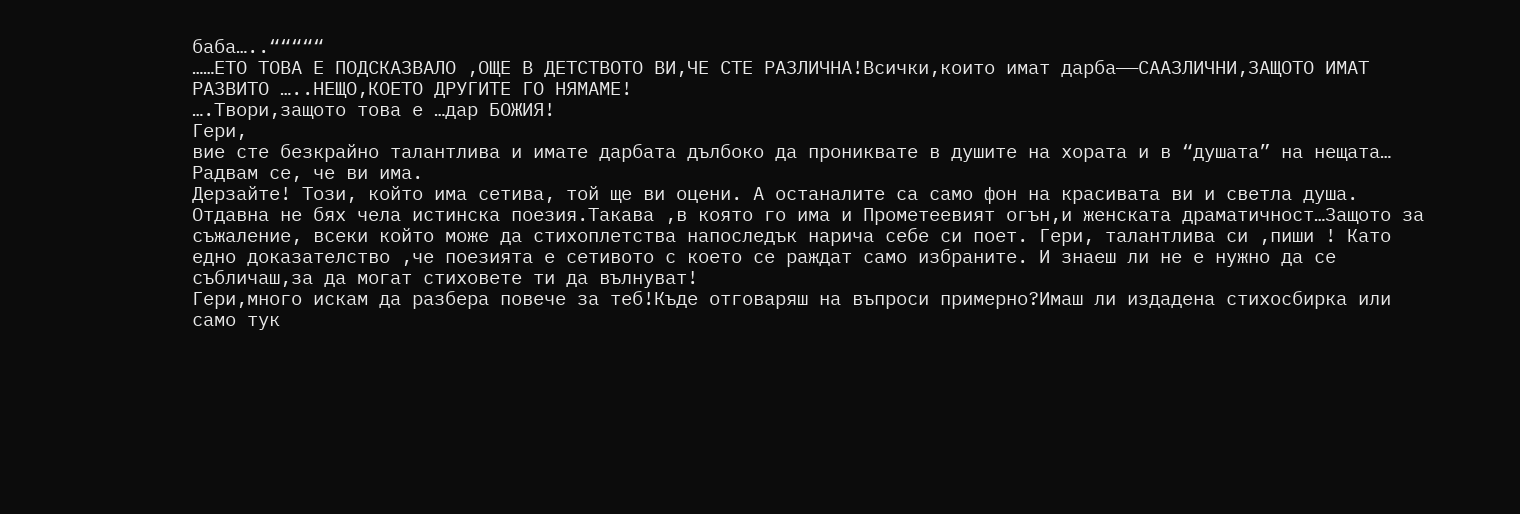баба…..“““““
……ЕТО ТОВА Е ПОДСКАЗВАЛО ,ОЩЕ В ДЕТСТВОТО ВИ,ЧЕ СТЕ РАЗЛИЧНА!Всички,които имат дарба——СААЗЛИЧНИ,ЗАЩОТО ИМАТ РАЗВИТО …..НЕЩО,КОЕТО ДРУГИТЕ ГО НЯМАМЕ!
….Твори,защото това е …дар БОЖИЯ!
Гери,
вие сте безкрайно талантлива и имате дарбата дълбоко да прониквате в душите на хората и в “душата” на нещата…
Радвам се, че ви има.
Дерзайте! Този, който има сетива, той ще ви оцени. А останалите са само фон на красивата ви и светла душа.
Отдавна не бях чела истинска поезия.Такава ,в която го има и Прометеевият огън,и женската драматичност…Защото за съжаление, всеки който може да стихоплетства напоследък нарича себе си поет. Гери, талантлива си ,пиши ! Като едно доказателство ,че поезията е сетивото с което се раждат само избраните. И знаеш ли не е нужно да се събличаш,за да могат стиховете ти да вълнуват!
Гери,много искам да разбера повече за теб!Къде отговаряш на въпроси примерно?Имаш ли издадена стихосбирка или само тук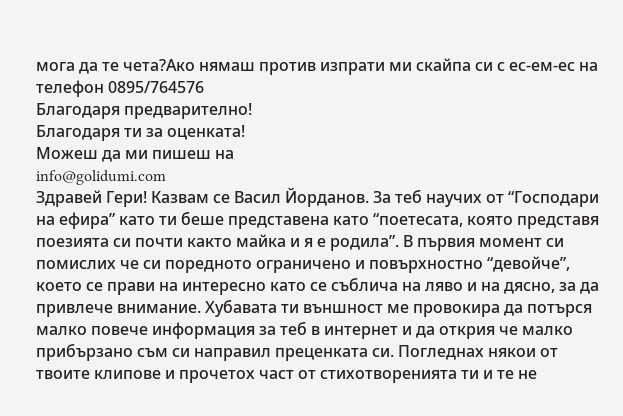мога да те чета?Ако нямаш против изпрати ми скайпа си с ес-ем-ес на телефон 0895/764576
Благодаря предварително!
Благодаря ти за оценката!
Можеш да ми пишеш на
info@golidumi.com
Здравей Гери! Казвам се Васил Йорданов. За теб научих от “Господари на ефира” като ти беше представена като “поетесата, която представя поезията си почти както майка и я е родила”. В първия момент си помислих че си поредното ограничено и повърхностно “девойче”, което се прави на интересно като се съблича на ляво и на дясно, за да привлече внимание. Хубавата ти външност ме провокира да потърся малко повече информация за теб в интернет и да открия че малко прибързано съм си направил преценката си. Погледнах някои от твоите клипове и прочетох част от стихотворенията ти и те не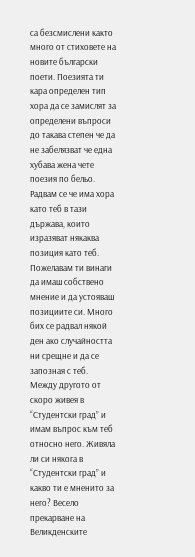са безсмислени както много от стиховете на новите български поети. Поезията ти кара определен тип хора да се замислят за определени въпроси до такава степен че да не забелязват че една хубава жена чете поезия по бельо. Радвам се че има хора като теб в тази държава, които изразяват някаква позиция като теб. Пожелавам ти винаги да имаш собствено мнение и да устояваш позициите си. Много бих се радвал някой ден ако случайността ни срещне и да се запозная с теб. Между другото от скоро живея в “Студентски град” и имам въпрос към теб относно него. Живяла ли си някога в “Студентски град” и какво ти е мненито за него? Весело прекарване на Великденските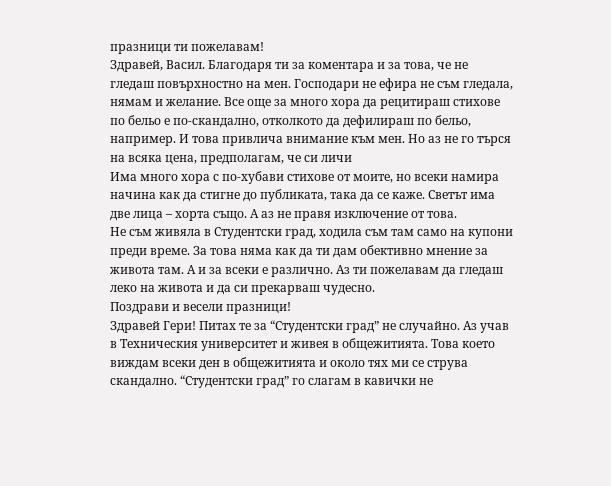празници ти пожелавам!
Здравей, Васил. Благодаря ти за коментара и за това, че не гледаш повърхностно на мен. Господари не ефира не съм гледала, нямам и желание. Все още за много хора да рецитираш стихове по бельо е по-скандално, отколкото да дефилираш по бельо, например. И това привлича внимание към мен. Но аз не го търся на всяка цена, предполагам, че си личи
Има много хора с по-хубави стихове от моите, но всеки намира начина как да стигне до публиката, така да се каже. Светът има две лица – хорта също. А аз не правя изключение от това.
Не съм живяла в Студентски град, ходила съм там само на купони преди време. За това няма как да ти дам обективно мнение за живота там. А и за всеки е различно. Аз ти пожелавам да гледаш леко на живота и да си прекарваш чудесно.
Поздрави и весели празници!
Здравей Гери! Питах те за “Студентски град” не случайно. Аз учав в Техническия университет и живея в общежитията. Това което виждам всеки ден в общежитията и около тях ми се струва скандално. “Студентски град” го слагам в кавички не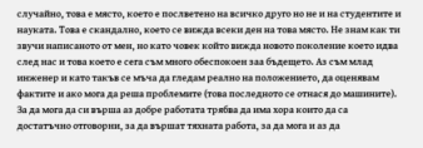случайно, това е място, което е послветено на всичко друго но не и на студентите и науката. Това е скандално, което се вижда всеки ден на това място. Не знам как ти звучи написаното от мен, но като човек който вижда новото поколение което идва след нас и това което е сега съм много обеспокоен заа бъдещето. Аз съм млад инженер и като такъв се мъча да гледам реално на положението, да оценявам фактите и ако мога да реша проблемите (това последното се отнася до машините). За да мога да си върша аз добре работата трябва да има хора които да са достатъчно отговорни, за да вършат тяхната работа, за да мога и аз да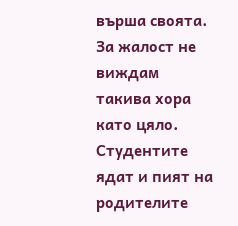върша своята. За жалост не виждам такива хора като цяло. Студентите ядат и пият на родителите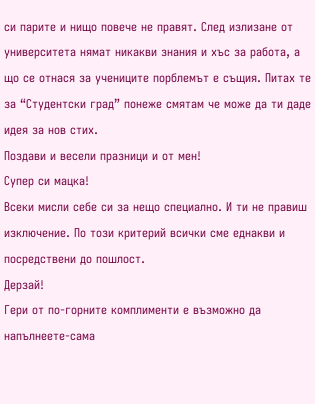си парите и нищо повече не правят. След излизане от университета нямат никакви знания и хъс за работа, а що се отнася за учениците порблемът е същия. Питах те за “Студентски град” понеже смятам че може да ти даде идея за нов стих.
Поздави и весели празници и от мен!
Супер си мацка!
Всеки мисли себе си за нещо специално. И ти не правиш изключение. По този критерий всички сме еднакви и посредствени до пошлост.
Дерзай!
Гери от по-горните комплименти е възможно да напълнеете-сама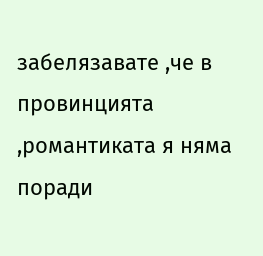забелязавате ,че в провинцията ,романтиката я няма поради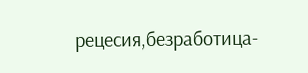рецесия,безработица-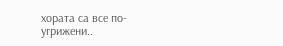хората са все по-угрижени..